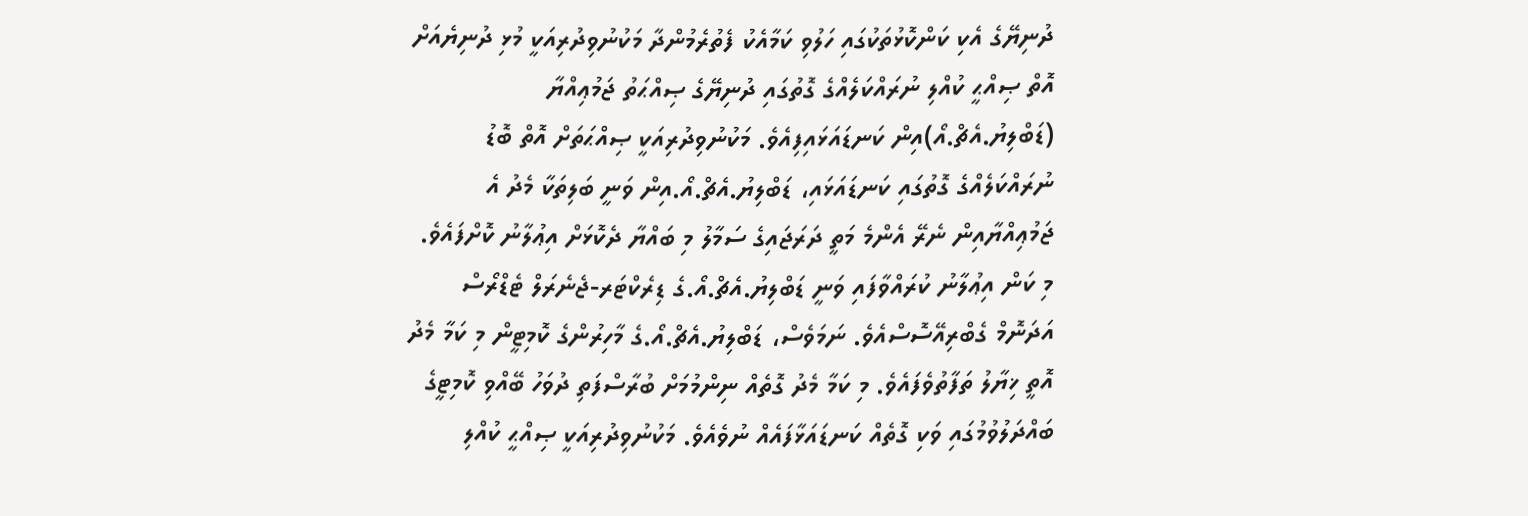ދުނިޔޭގެ އެކި ކަންކޮޅުތަކުގައި ހަލުވި ކަމާއެކު ފެތުރެމުންދާ މަކުނުވިދުރިއަކީ މުޅި ދުނިޔެއަށް އޮތް ޞިއްޙީ ކުއްލި ނުރައްކަލެއްގެ ގޮތުގައި ދުނިޔޭގެ ޞިއްޙަތު ޖަމުޢިއްޔާ (ޑަބްލިޔު.އެޗް.އޯ)އިން ކަނޑައަޅައިފިއެވެ. މަކުނުވިދުރިއަކީ ޞިއްޙަތަށް އޮތް ބޮޑު ނުރައްކަލެއްގެ ގޮތުގައި ކަނޑައަޅައި، ޑަބްލިޔު.އެޗް.އޯ.އިން ވަނީ ބަލިތަކާ މެދު އެ ޖަމުޢިއްޔާއިން ނެރޭ އެންމެ މަތީ ދަރަޖައިގެ ސަމާލު މި ބައްޔާ ދެކޮޅަށް އިޢުލާނު ކޮށްފައެވެ.
މި ކަން އިޢުލާނު ކުރައްވާފައި ވަނީ ޑަބްލިޔު.އެޗް.އޯ.ގެ ޑިރެކްޓަރ-ޖެނެރަލް ޓެޑްރޯސް އަދަނޮމް ގެބްރިއޭސޮސްއެވެ. ނަމަވެސް، ޑަބްލިޔު.އެޗް.އޯ.ގެ މާހިރުންގެ ކޮމިޓީން މި ކަމާ މެދު އޮތީ ޚިޔާލު ތަފާތުވެފައެވެ. މި ކަމާ މެދު ގޮތެއް ނިންމުމަށް ބުރާސްފަތި ދުވަހު ބޭއްވި ކޮމިޓީގެ ބައްދަލުވުމުގައި ވަކި ގޮތެއް ކަނޑައަޅާފައެއް ނުވެއެވެ. މަކުނުވިދުރިއަކީ ޞިއްޙީ ކުއްލި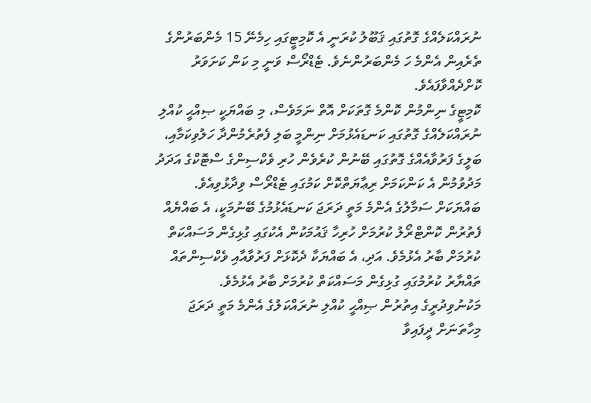ނުރައްކަލެއްގެ ގޮތުގައި ޤަބޫލު ކުރަނީ އެ ކޮމިޓީގައި ހިމެނޭ 15 މެންބަރުންގެ ތެރެއިން އެންމެ ހަ މެންބަރުންނެވެ. ޓެޑްރޯސް ވަނީ މި ކަން ކަށަވަރު ކޮށްދެއްވާފައެވެ.
ކޮމިޓީގެ ނިންމުން ކޮންމެ ގޮތަކަށް އޮތް ނަމަވެސް، މި ބައްޔަކީ ޞިއްޙީ ކުއްލި ނުރައްކަލެއްގެ ގޮތުގައި ކަނޑައެޅުމަށް ނިންމީ ބަލި ފެތުރެމުންދާ ހަލުވިކަމާއި، ބަލީގެ ފަރުވާއެއްގެ ގޮތުގައި ބޭނުން ކުރެވެން ހުރި ވެކްސިންގެ ސްޓޮކްގެ އަދަދު މަދުވުމުން އެ ކަންކަމަށް ރިޢާޔަތްކޮށް ކަމުގައި ޓެޑްރޯސް ވިދާޅުވިއެވެ.
ބައްޔަކަށް ސަމާލުގެ އެންމެ މަތީ ދަރަޖަ ކަނޑައެޅުމުގެ ބޭނުމަކީ، އެ ބައްޔެއް ފެތުރުން ކޮންޓްރޯލު ކުރުމަށް ހުރިހާ ޤައުމަކުން އެކުގައި ގުޅިގެން މަސައްކަތް ކުރުމަށް ބާރު އެޅުމެވެ. އަދި، އެ ބައްޔަކާ ދެކޮޅަށް ފަރުވާއާއި ވެކްސިންތައް ތައްޔާރު ކުރުމުގައި ގުޅިގެން މަސައްކަތް ކުރުމަށް ބާރު އެޅުމެވެ.
މަކުނުވިދުރީގެ އިތުރުން ޞިއްޙީ ކުއްލި ނުރައްކަލުގެ އެންމެ މަތީ ދަރަޖަ މިހާތަނަށް ދީފައިވާ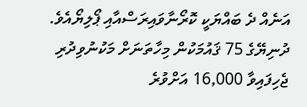އަނެއް ދެ ބައްޔަކީ ކޮރޯނާވައިރަސްއާއި ޕޯލިޔޯއެވެ. ދުނިޔޭގެ 75 ޤައުމަކުން މިހާތަނަށް މަކުނުވިދުރި ޖެހިފައިވާ 16,000 އަށްވުރެ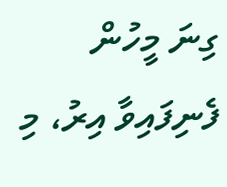ގިނަ މީހުން ފެނިފައިވާ އިރު، މި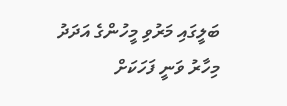ބަލީގައި މަރުވި މީހުންގެ އަދަދު މިހާރު ވަނީ ފަހަކަށް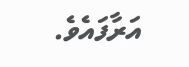އަރާފައެވެ.